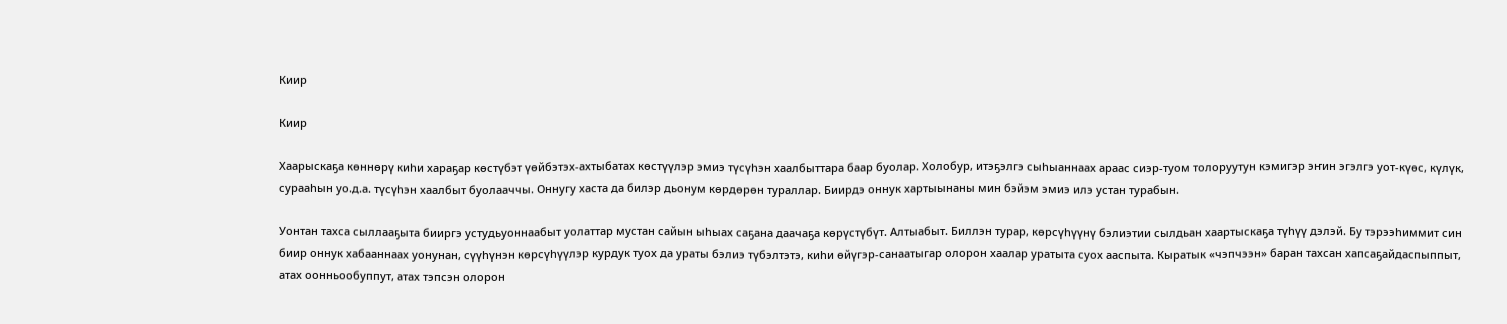Киир

Киир

Хаарыскаҕа көннөрү киһи хараҕар көстүбэт үөйбэтэх-ахтыбатах көстүүлэр эмиэ түсүһэн хаалбыттара баар буолар. Холобур, итэҕэлгэ сыһыаннаах араас сиэр-туом толоруутун кэмигэр эҥин эгэлгэ уот-күөс, күлүк, сурааһын уо.д.а. түсүһэн хаалбыт буолааччы. Оннугу хаста да билэр дьонум көрдөрөн тураллар. Биирдэ оннук хартыынаны мин бэйэм эмиэ илэ устан турабын.

Уонтан тахса сыллааҕыта бииргэ устудьуоннаабыт уолаттар мустан сайын ыһыах саҕана даачаҕа көрүстүбүт. Алтыабыт. Биллэн турар, көрсүһүүнү бэлиэтии сылдьан хаартыскаҕа түһүү дэлэй. Бу тэрээһиммит син биир оннук хабааннаах уонунан, сүүһүнэн көрсүһүүлэр курдук туох да ураты бэлиэ түбэлтэтэ, киһи өйүгэр-санаатыгар олорон хаалар уратыта суох ааспыта. Кыратык «чэпчээн» баран тахсан хапсаҕайдаспыппыт, атах оонньообуппут, атах тэпсэн олорон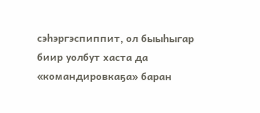сэһэргэспиппит, ол быыһыгар биир уолбут хаста да «командировкаҕа» баран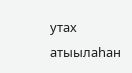утах атыылаһан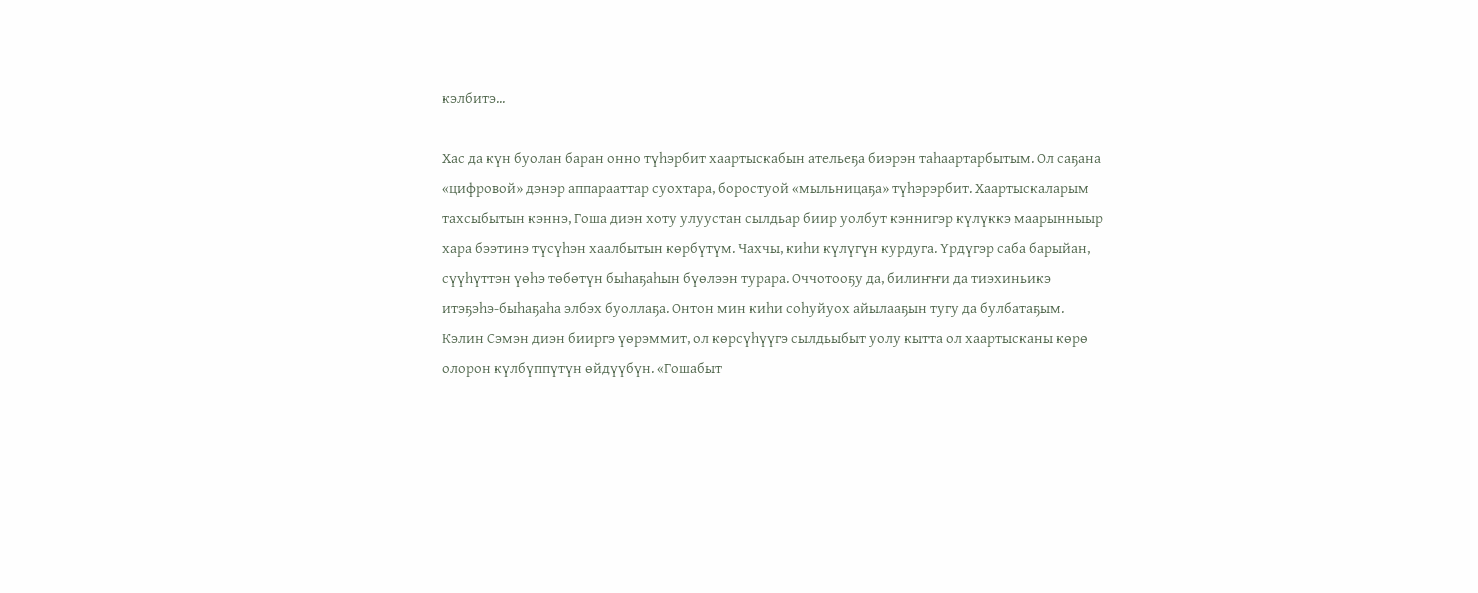кэлбитэ...

Хас да күн буолан баран онно түһэрбит хаартыскабын ательеҕа биэрэн таһаартарбытым. Ол саҕана «цифровой» дэнэр аппарааттар суохтара, боростуой «мыльницаҕа» түһэрэрбит. Хаартыскаларым тахсыбытын кэннэ, Гоша диэн хоту улуустан сылдьар биир уолбут кэннигэр күлүккэ маарынныыр хара бээтинэ түсүһэн хаалбытын көрбүтүм. Чахчы, киһи күлүгүн курдуга. Үрдүгэр саба барыйан, сүүһүттэн үөһэ төбөтүн быһаҕаһын бүөлээн турара. Оччотооҕу да, билиҥҥи да тиэхиньикэ итэҕэһэ-быһаҕаһа элбэх буоллаҕа. Онтон мин киһи соһуйуох айылааҕын тугу да булбатаҕым. Кэлин Сэмэн диэн бииргэ үөрэммит, ол көрсүһүүгэ сылдьыбыт уолу кытта ол хаартысканы көрө олорон күлбүппүтүн өйдүүбүн. «Гошабыт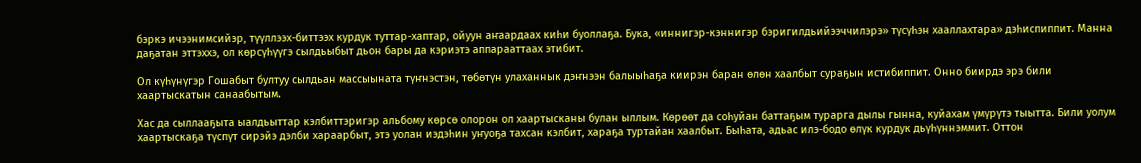бэркэ ичээнимсийэр, түүллээх-биттээх курдук туттар-хаптар, ойуун аҥаардаах киһи буоллаҕа. Бука, «иннигэр-кэннигэр бэригилдьийээччилэрэ» түсүһэн хааллахтара» дэһиспиппит. Манна даҕатан эттэххэ, ол көрсүһүүгэ сылдьыбыт дьон бары да кэриэтэ аппарааттаах этибит.

Ол күһүнүгэр Гошабыт бултуу сылдьан массыыната түҥнэстэн, төбөтүн улаханнык дэҥнээн балыыһаҕа киирэн баран өлөн хаалбыт сураҕын истибиппит. Онно биирдэ эрэ били хаартыскатын санаабытым.

Хас да сыллааҕыта ыалдьыттар кэлбиттэригэр альбому көрсө олорон ол хаартысканы булан ыллым. Көрөөт да соһуйан баттаҕым турарга дылы гынна, куйахам үмүрүтэ тыытта. Били уолум хаартыскаҕа түспүт сирэйэ дэлби хараарбыт, этэ уолан иэдэһин уҥуоҕа тахсан кэлбит, хараҕа туртайан хаалбыт. Быһата, адьас илэ-бодо өлүк курдук дьүһүннэммит. Оттон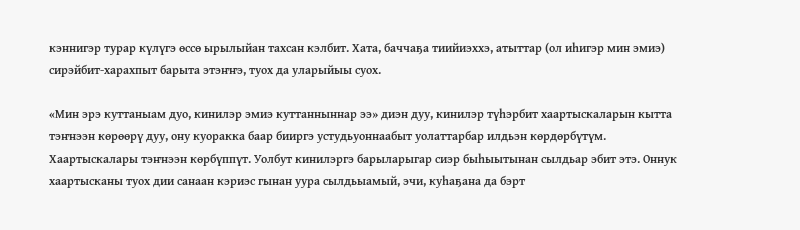кэннигэр турар күлүгэ өссө ырылыйан тахсан кэлбит. Хата, баччаҕа тиийиэххэ, атыттар (ол иһигэр мин эмиэ) сирэйбит-харахпыт барыта этэҥҥэ, туох да уларыйыы суох.

«Мин эрэ куттаныам дуо, кинилэр эмиэ куттанныннар ээ» диэн дуу, кинилэр түһэрбит хаартыскаларын кытта тэҥнээн көрөөрү дуу, ону куоракка баар бииргэ устудьуоннаабыт уолаттарбар илдьэн көрдөрбүтүм. Хаартыскалары тэҥнээн көрбүппүт. Уолбут кинилэргэ барыларыгар сиэр быһыытынан сылдьар эбит этэ. Оннук хаартысканы туох дии санаан кэриэс гынан уура сылдьыамый, эчи, куһаҕана да бэрт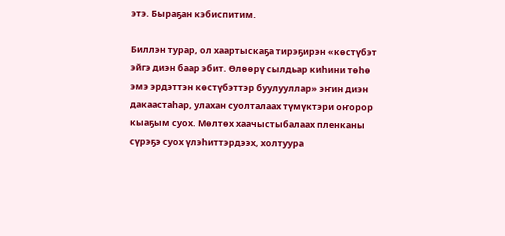этэ. Быраҕан кэбиспитим.

Биллэн турар, ол хаартыскаҕа тирэҕирэн «көстүбэт эйгэ диэн баар эбит. Өлөөрү сылдьар киһини төһө эмэ эрдэттэн көстүбэттэр буулууллар» эҥин диэн дакаастаһар, улахан суолталаах түмүктэри оҥорор кыаҕым суох. Мөлтөх хаачыстыбалаах пленканы сүрэҕэ суох үлэһиттэрдээх, холтуура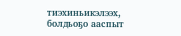тиэхиньикэлээх, болдьоҕо ааспыт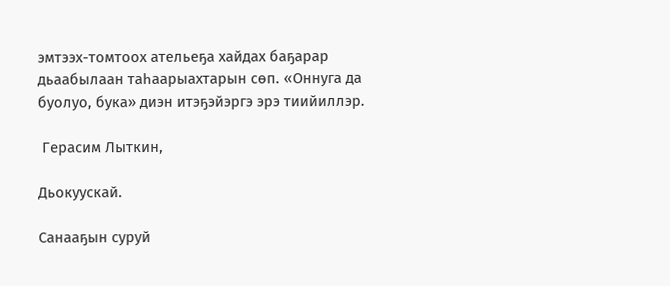эмтээх-томтоох ательеҕа хайдах баҕарар дьаабылаан таһаарыахтарын сөп. «Оннуга да буолуо, бука» диэн итэҕэйэргэ эрэ тиийиллэр.

 Герасим Лыткин,

Дьокуускай.

Санааҕын суруй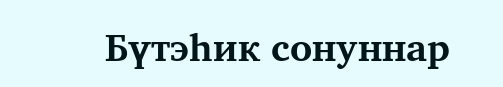Бүтэһик сонуннар